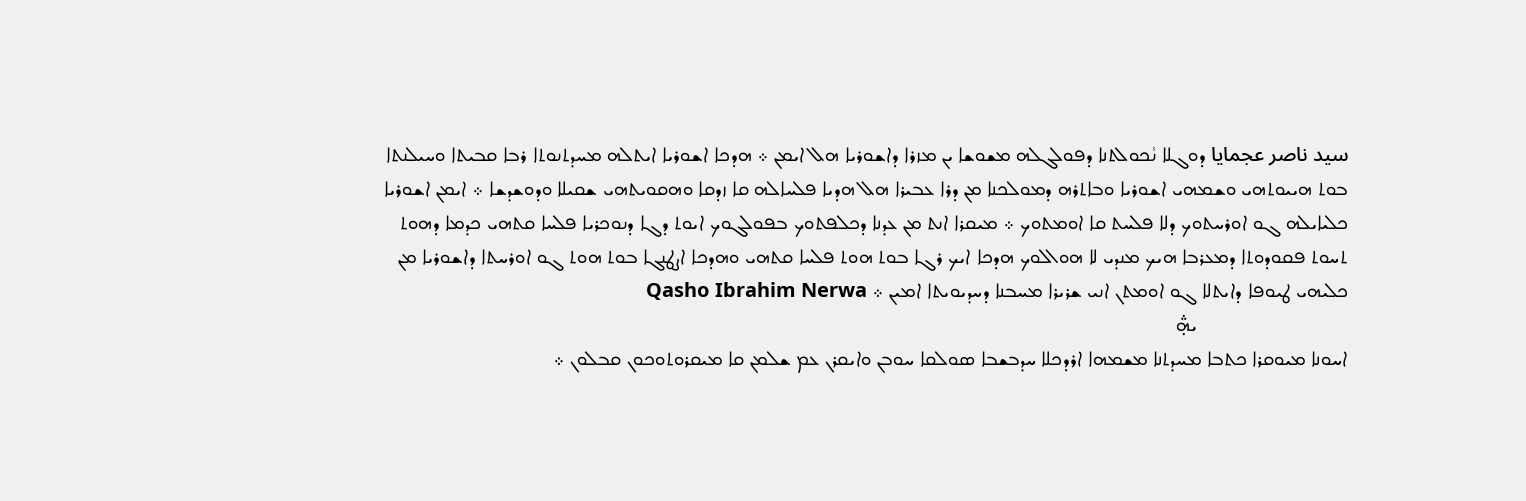سيد ناصر عجمايا ܕܘܓܠܐ ܢܵܟܘܠܬܢܐ ܕܦܘܠܓܠܗ ܡܫܘܫܐ ܝܢ ܡܙܪܐ ܕܐܫܘܪܝܐ ܗܠ ܐܝܡܢ ܀ ܗܕܟܐ ܐܫܘܪܝܐ ܐܝܬܠܗ ܡܚܕܬܢܘܬܐ ܪܒܐ ܩܒܝܬܐ ܘܚܝܠܢܬܐ ܒܘܬ ܗܝܝܘܬܗܝ ܘܫܡܗܝ ܐܫܘܪܝܐ ܘܒܐܬܪܗ ܕܡܘܠܟܢܐ ܡܢ ܕܪܐ ܥܒܝܪܐ ܗܠ ܗܕܝܐ ܦܠܚܐܠܗ ܩܐ ܙܕܩܐ ܘܗܩܘܝܬܗܝ ܫܩܝܠܐ ܘܕܘܫܕܫܐ ܀ ܐܝܡܢ ܐܫܘܪܝܐ ܟܠܝܐܝܠܗ ܓܘ ܐܘܪܚܬܘܟ ܕܠܐ ܦܠܚܬ ܩܐ ܐܘܡܬܘܟ ܀ ܡܝܩܪܐ ܐܢܬ ܡܢ ܥܕܢܐ ܕܟܠܦܬܘܟ ܒܦܘܠܓܘܟ ܐܝܘܬ ܕܓܐ ܕܢܘܟܪܝܐ ܦܠܚܐ ܩܬܗܝ ܟܕܡܐ ܕܗܘܬ ܬܚܘܬ ܦܩܘܕܘܬܐ ܕܡܥܪܒܐ ܗܝܟ ܡܢܕܝ ܠܐ ܗܘܐܠܘܟ ܗܕܟܐ ܐܝܟ ܪܓܐ ܒܘܬ ܗܘܬ ܦܠܚܐ ܩܬܗܝ ܘܗܕܟܐ ܐܨܛܢܓܐ ܒܘܬ ܗܘܬ ܓܘ ܐܘܪܚܬܐ ܕܐܫܘܪܝܐ ܡܢ ܟܠܝܗܝ ܛܝܘܦܐ ܕܐܝܬܠܐ ܓܘ ܐܘܡܬܢ ܐܢܝ ܫܪܝܪܐ ܡܚܒܢܐ ܕܚܕܝܘܝܬܐ ܐܡܝܢ ܀ Qasho Ibrahim Nerwa
                             ܞ
ܐܚܘܢܐ ܡܝܘܩܪܐ ܟܬܒܐ ܡܚܕܬܢܐ ܡܫܡܗܐ ܐܪܕܟܠܐ ܚܕܒܫܒܐ ܣܘܠܩܐ ܚܘܒܢ ܘܐܝܩܪܢ ܥܡ ܫܠܡܢ ܩܐ ܡܝܩܪܘܬܘܟܘܢ ܩܒܠܘܢ ܀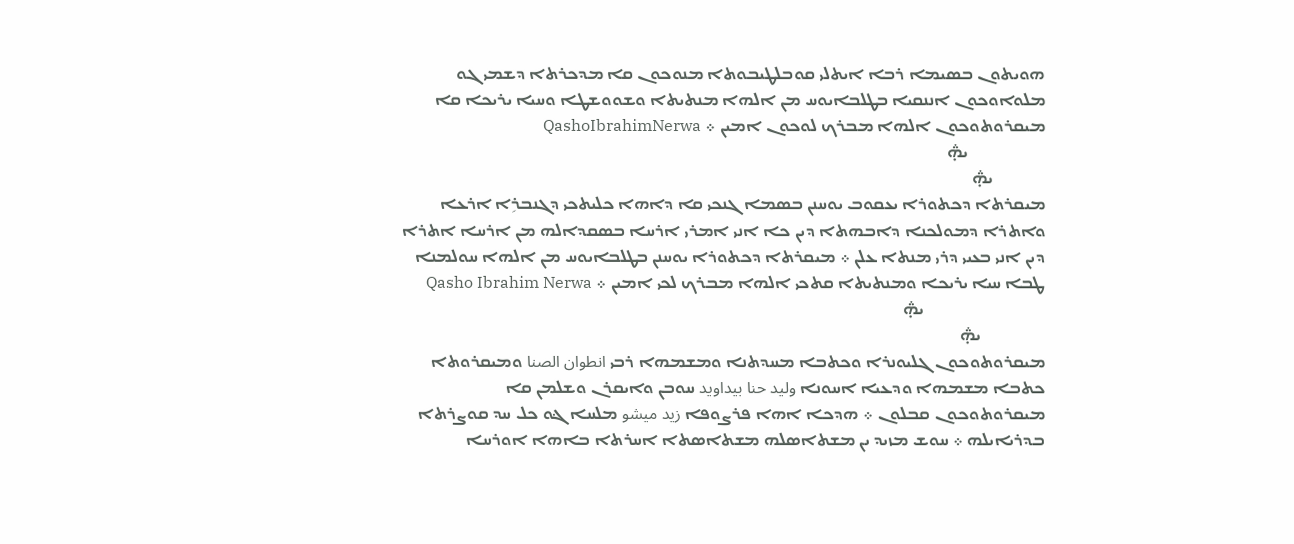ܗܘܝܬܘܢ ܒܣܝܡܐ ܪܒܐ ܐܝܬܠܝ ܩܘܒܠܛܝܒܘܬܐ ܡܢܘܟܘܢ ܩܐ ܡܕܟܪܬܐ ܕܫܡܝ ܓܘ ܡܠܘܐܘܟܘܢ ܐܢܢܩܝܐ ܒܛܠܒܐܝܘܚ ܡܢ ܐܠܗܐ ܡܢܬܝܬܐ ܘܫܘܘܫܛܐ ܘܚܝܐ ܝܪܝܟܐ ܩܐ ܡܝܩܪܘܬܘܟܘܢ ܐܠܗܐ ܡܒܪܟ ܠܘܟܘܢ ܐܡܝܢ ܀ QashoIbrahimNerwa
                   ܞ
             ܞ
ܡܝܩܪܬܐ ܕܟܬܘܪܐ ܝܥܩܘܒ ܝܘܚܢܢ ܒܤܡܐ ܓܢܟܝ ܩܐ ܕܐܗܐ ܟܠܝܬܟܝ ܕܓܢܒܪܹܐ ܐܪܥܐ ܘܐܬܪܐ ܕܡܘܠܟܢܐ ܕܐܒܗܬܐ ܕܝܢ ܟܐ ܐܢܝ ܐܡܪܝ ܐܪܚܐ ܒܣܩܕܐܠܗ ܡܢ ܐܪܚܐ ܐܬܪܐ ܕܝܢ ܐܢܝ ܒܥܝܝ ܕܪܝ ܡܢܬܐ ܥܠܢ ܀ ܡܝܩܪܬܐ ܕܟܬܘܪܐ ܝܘܚܢܢ ܒܛܠܒܐܝܘܚ ܡܢ ܐܠܗܐ ܚܘܠܡܢܐ ܛܒܐ ܚܝܐ ܝܪܝܟܐ ܘܡܢܬܝܬܐ ܩܬܟܝ ܐܠܗܐ ܡܒܪܟ ܠܟܝ ܐܡܝܢ ܀ Qasho Ibrahim Nerwa
                              ܞ
                ܞ
ܡܝܩܪܘܬܘܟܘܢ ܓܠܝܘܢܪܐ ܘܟܬܒܐ ܡܚܕܬܢܐ ܘܡܫܡܗܐ ܪܒܝ انطوان الصنا ܘܡܝܩܪܘܬܐ ܟܬܒܐ ܡܫܡܗܐ ܘܕܥܝܐ ܐܚܘܢܐ وليد حنا بيداويد ܚܘܒܢ ܘܐܝܩܪܢ ܘܫܠܡܢ ܩܐ ܡܝܩܪܘܬܘܟܘܢ ܩܒܠܘܢ ܀ ܗܕܟܐ ܐܗܐ ܦܪܨܘܦܐ زيد ميشو ܡܠܚܐ ܔܘ ܟܠ ܚܕ ܩܘܨܪܬܐ ܒܕܪܝܐܝܠܗ ܀ ܚܘܫ ܡܙܝܕ ܝܢ ܡܫܬܐܣܠܗ ܡܫܬܐܣܬܐ ܐܚܪܬܐ ܒܐܗܐ ܐܘܪܚܐ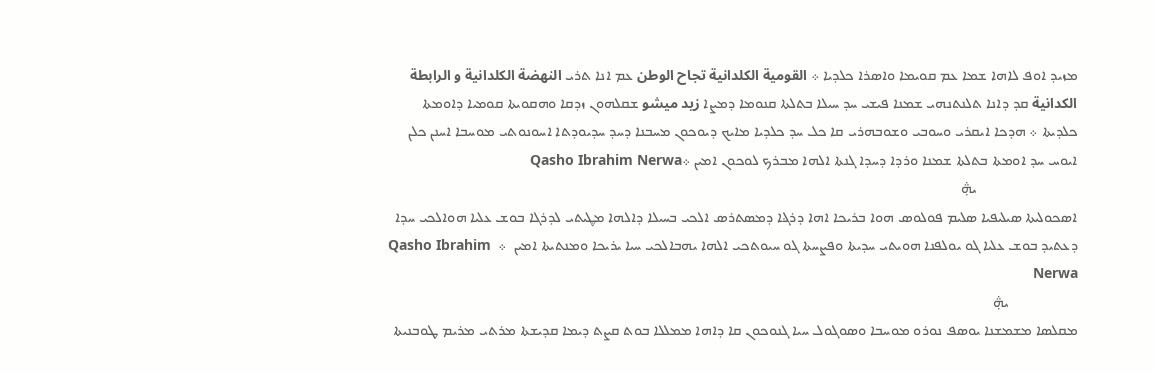ܡܙܝܕ ܐܘܦ ܠܐܗܐ ܫܡܐ ܥܡ ܩܘܝܡܐ ܘܐܣܪܐ ܟܠܕܝܐ ܀ القومية الكلدانية تجاح الوطن ܥܡ ܐܢܐ ܬܪܝ النهضة الكلدانية و الرابطة الكدانية ܩܕ ܕܐܢܐ ܬܠܢܬܢܗܝ ܫܡܢܐ ܦܝܫܝ ܚܕ ܚܝܠܐ ܒܬܠܬܐ ܩܢܘܡܐ ܕܡܨܐ زيد ميشو ܫܩܠܗܘܢ ܙܕܩܐ ܘܗܩܘܝܬܐ ܩܘܡܝܐ ܕܐܘܡܬܐ ܟܠܕܝܬܐ ܀ ܗܕܟܐ ܐܝܩܪܝ ܘܚܘܒܝ ܘܫܘܒܗܪܝ ܩܐ ܟܠ ܚܕ ܟܠܕܝܐ ܡܐܝܟ ܕܝܘܟܘܢ ܡܚܒܢܐ ܕܚܕ ܚܕܝܘܕܬܐ ܐܚܘܢܘܬܝ ܡܘܚܒܐ ܐܚܢܢ ܟܠܢ ܐܝܘܚ ܚܕ ܐܘܡܬܐ ܒܬܠܬܐ ܫܡܢܐ ܘܪܕܐ ܕܚܕܐ ܓܢܬܐ ܐܠܗܐ ܡܒܪܟ ܠܘܟܘܢ ܐܡܝܢ ܀Qasho Ibrahim Nerwa
                            ܞ
ܐܤܟܘܠܝܬܐ ܣܝܠܝܦܝܐ ܣܠܝܡ ܦܘܠܘܣ ܗܘܐ ܒܪܝܟܐ ܐܗܐ ܕܪܔܐ ܕܡܣܬܪܣ ܐܠܟܝ ܒܚܝܠܐ ܕܐܠܗܐ ܡܜܝܬܝ ܠܕܪܓܐ ܒܘܫ ܥܠܝܐ ܗܘܐܠܟܝ ܚܕܐ ܕܥܬܝܕ ܒܘܫ ܥܠܝܐ ܓܘ ܝܘܠܦܢܐ ܗܘܝܬܝ ܚܕܝܬܐ ܘܦܨܚܬܐ ܓܘ ܚܝܘܬܟܝ ܐܠܗܐ ܝܗܒܐܠܟܝ ܚܝܐ ܝܪܝܟܐ ܘܡܢܬܝܬܐ ܐܡܝܢ  ܀  Qasho Ibrahim Nerwa
                   ܞ
ܡܩܠܣܐ ܡܫܡܫܢܐ ܝܘܤܦ ܢܘܪܘ ܡܘܚܒܐ ܘܤܘܓܘܠ ܚܝܐ ܓܢܘܟܘܢ ܩܐ ܕܐܗܐ ܡܡܠܠܐ ܒܘܬ ܩܨܬ ܕܝܡܐ ܩܕܝܫܬܐ ܡܪܬܝ ܡܪܝܡ ܛܘܒܢܝܬܐ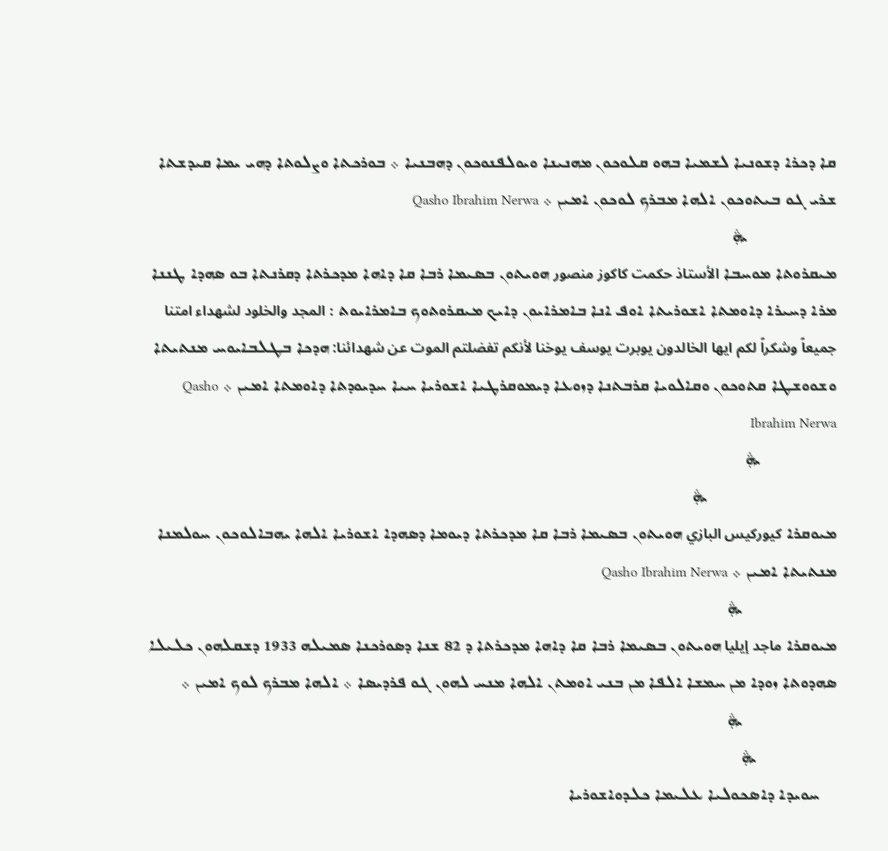ܩܐ ܕܟܪܐ ܕܫܘܢܝܐ ܠܫܡܝܐ ܒܗܘ ܩܠܘܟܘܢ ܡܗܢܝܢܐ ܘܝܘܠܦܢܘܟܘܢ ܕܗܒܢܝܐ ܀ ܒܘܪܟܬܐ ܘܨܠܘܬܐ ܕܗܝ ܝܡܐ ܩܝܕܫܬܐ ܫܪܝ ܓܘ ܒܝܬܘܟܘܢ ܐܠܗܐ ܡܒܪܟ ܠܘܟܘܢ ܐܡܝܢ ܀ Qasho Ibrahim Nerwa
                    ܞ
ܡܝܩܪܘܬܐ ܡܘܚܒܐ الأستاذ حكمت كاكوز منصور ܗܘܝܬܘܢ ܒܣܝܡܐ ܪܒܐ ܩܐ ܕܐܗܐ ܡܕܟܪܬܐ ܕܩܪܢܬܐ ܒܘ ܤܗܕܐ ܛܢܢܐ ܡܪܐ ܕܚܝܪܐ ܕܐܘܡܬܐ ܐܫܘܪܝܬܐ ܐܘܦ ܐܢܐ ܒܐܡܪܐܝܘܢ ܕܐܝܟ ܡܝܩܪܘܬܘܟ ܒܐܡܪܐܝܘܬ : المجد والخلود لشهداء امتنا جميعاً وشكراً لكم ايها الخالدون يوبرت يوسف يوخنا لأنكم تفضلتم الموت عن شهدائنا: ܗܕܟܐ ܒܛܠܒܐܝܘܚ ܡܢܬܝܬܐ ܘܫܘܘܫܛܐ ܩܬܘܟܘܢ ܘܩܐܠܘܝܐ ܩܪܒܬܢܐ ܕܙܘܥܐ ܕܝܡܘܩܪܛܝܐ ܐܫܘܪܝܐ ܚܝܐ ܚܕܝܘܕܬܐ ܕܐܘܡܬܐ ܐܡܝܢ ܀ Qasho Ibrahim Nerwa
                 ܞ
                             ܞ
ܡܝܘܩܪܐ كيوركيس البازي ܗܘܝܬܘܢ ܒܤܝܡܐ ܪܒܐ ܩܐ ܡܕܟܪܬܐ ܕܝܘܡܐ ܕܤܗܕܐ ܐܫܘܪܝܐ ܐܠܗܐ ܝܗܒܐܠܘܟܘܢ ܚܘܠܡܢܐ ܡܢܬܝܬܐ ܐܡܝܢ ܀ Qasho Ibrahim Nerwa
                     ܞ
ܡܝܘܩܪܐ ماجد إيليا ܗܘܝܬܘܢ ܒܤܝܡܐ ܪܒܐ ܩܐ ܕܐܗܐ ܡܕܟܪܬܐ ܕ 82 ܫܢܐ ܕܣܘܪܟܢܐ ܣܡܝܠܗ 1933 ܕܫܩܠܗܘܢ ܟܠܝܠܐ ܣܗܕܘܬܐ ܙܘܕܐ ܡܢ ܚܡܫܐ ܐܠܦܐ ܡܢ ܒܢܝ ܐܘܡܬܢ ܐܠܗܐ ܡܢܚ ܠܗܘܢ ܓܘ ܦܪܕܝܣܐ ܀ ܐܠܗܐ ܡܒܪܟ ܠܘܟ ܐܡܝܢ ܀
                     ܞ
                  ܞ
    ܚܘܝܕܐ ܕܐܣܟܘܠܝܐ ܥܠܝܡܐ ܟܠܕܘܐܫܘܪܝܐ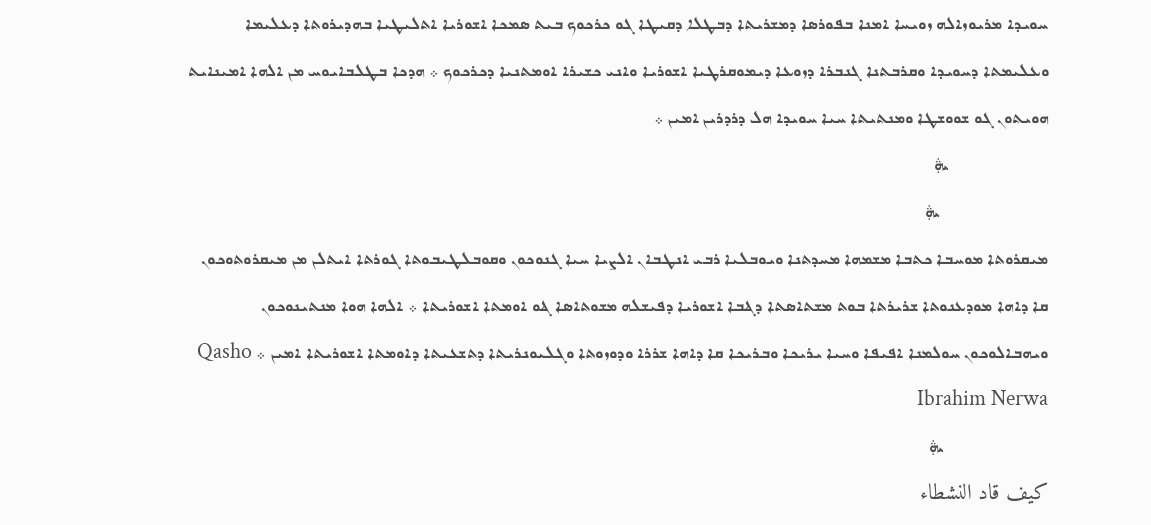ܚܘܝܕܐ ܡܪܝܘܙܐܠܗ ܙܘܝܚܐ ܐܡܢܐ ܒܦܘܪܣܐ ܕܡܫܪܝܬܐ ܕܒܛܠܐ ܕܩܝܛܐ ܓܘ ܟܪܟܘܟ ܒܝܬ ܤܡܟܐ ܐܫܘܪܝܐ ܐܬܠܝܛܝܐ ܒܗܕܝܪܘܬܐ ܕܥܠܝܡܐ ܘܥܠܝܡܬܐ ܕܚܘܝܕܐ ܘܩܪܒܬܢܐ ܓܢܒܪܐ ܕܙܘܥܐ ܕܝܡܘܩܪܛܝܐ ܐܫܘܪܝܐ ܘܐܢܝ ܟܫܝܪܐ ܐܘܡܬܢܝܐ ܕܟܪܟܘܟ ܀ ܗܕܟܐ ܒܛܠܒܐܝܘܚ ܡܢ ܐܠܗܐ ܐܡܝܢܐܝܬ ܗܘܝܬܘܢ ܓܘ ܫܘܘܫܛܐ ܘܡܢܬܝܬܐ ܚܝܐ ܚܘܝܕܐ ܗܠ ܕܪܕܪܝܢ ܐܡܝܢ ܀
                       ܞ
                         ܞ
ܡܝܩܪܘܬܐ ܡܘܚܒܐ ܟܬܒܐ ܡܫܡܗܐ ܡܚܕܬܢܐ ܘܝܘܒܠܝܐ ܪܒܝ ܐܢܛܒܐܢ ܐܠܨܝܐ ܚܝܐ ܓܢܘܟܘܢ ܘܩܘܒܠܛܝܒܘܬܐ ܓܘܪܬܐ ܐܝܬܠܢ ܡܢ ܡܝܩܪܘܬܘܟܘܢ ܩܐ ܕܐܗܐ ܡܘܕܥܢܘܬܐ ܫܪܝܪܬܐ ܒܘܬ ܡܫܬܐܣܬܐ ܕܔܒܐ ܐܫܘܪܝܐ ܕܦܝܫܠܗ ܡܫܘܬܐܣܐ ܔܘ ܐܘܡܬܐ ܐܫܘܪܝܬܐ ܀ ܐܠܗܐ ܗܘܐ ܡܢܬܝܢܘܟܘܢ ܘܝܗܒܐܠܘܟܘܢ ܚܘܠܡܢܐ ܐܦܝܦܐ ܘܚܝܐ ܝܪܝܟܐ ܘܒܪܝܟܐ ܩܐ ܕܐܗܐ ܫܪܪܐ ܘܕܘܙܘܬܐ ܘܓܠܝܘܢܪܝܬܐ ܕܬܫܥܝܬܐ ܕܐܘܡܬܐ ܐܫܘܪܝܬܐ ܐܡܝܢ ܀ Qasho Ibrahim Nerwa
                        ܞ
كيف قاد النشطاء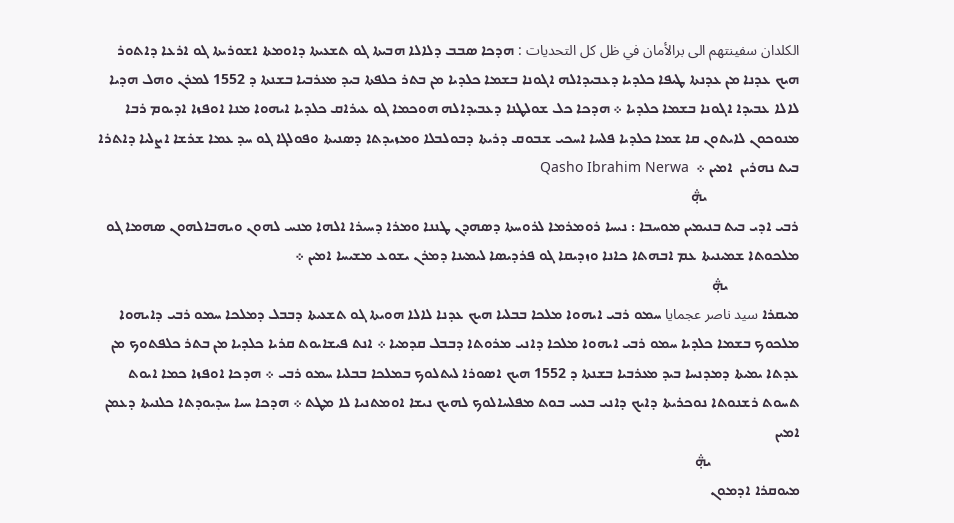الكلدان سفينتهم الى برالأمان في ظل كل التحديات : ܗܕܟܐ ܤܒܒ ܕܠܐܠܐ ܗܒܝܬܐ ܓܘ ܬܫܥܝܬܐ ܕܐܘܡܬܐ ܐܫܘܪܝܬܐ ܓܘ ܐܪܥܐ ܕܐܬܘܪ ܗܝܟ ܥܕܢܐ ܡܢ ܥܕܢܬܐ ܛܝܦܐ ܟܠܕܝܐ ܕܥܒܝܕܐܠܗ ܐܓܘܢܐ ܒܫܡܐ ܟܠܕܝܐ ܡܢ ܒܬܪ ܟܠܦܬܐ ܒܝܕ ܡܥܪܒܝܐ ܒܫܢܬܐ ܕ 1552 ܠܡܪܢ ܘܗܠ ܗܕܝܐ ܠܐܠܐ ܥܒܝܕܐ ܐܓܘܢܐ ܒܫܡܐ ܟܠܕܝܐ ܀ ܗܕܟܐ ܟܠ ܫܘܠܛܢܐ ܕܥܒܝܕܐܠܗ ܗܘܟܡܐ ܓܘ ܥܝܪܐܩ ܟܠܕܝܐ ܐܝܗܘܐ ܡܢܐ ܐܘܦܙܐ ܐܕܝܘܡ ܪܒܐ ܡܢܘܟܘܢ ܠܐܝܬܘܢ ܩܐ ܫܡܐ ܟܠܕܝܐ ܦܠܚܐ ܐܚܟܝ ܫܒܘܩ ܕܪܝܬܐ ܕܒܘܠܒܠܐ ܘܡܙܝܕܬܐ ܕܣܢܝܬܐ ܘܦܘܠܓܐ ܓܘ ܚܕ ܥܡܐ ܫܪܫܐ ܐܨܠܝܐ ܕܐܬܪܐ ܒܝܬ ܢܗܪܝܢ  ܐܡܝܢ ܀  Qasho Ibrahim Nerwa
                          ܞ
ܪܒܝ ܐܕܝ ܒܝܬ ܒܢܝܡܝܢ ܡܘܚܒܐ : ܢܝܚܐ ܪܘܡܪܡܐ ܠܪܘܚܬܐ ܕܤܗܕܢ ܛܢܢܐ ܘܡܪܐ ܕܚܝܪܐ ܐܠܗܐ ܡܢܚ ܠܗܘܢ ܘܝܗܒܐܠܗܘܢ ܣܗܡܐ ܓܘ ܡܠܟܘܬܐ ܫܡܝܢܝܬܐ ܥܡ ܐܒܗܬܐ ܟܐܢܐ ܘܙܕܝܩܐ ܓܘ ܦܪܕܝܣܐ ܠܝܡܝܢܐ ܕܡܪܢ ܝܫܘܥ ܡܫܝܚܐ ܐܡܝܢ ܀
                    ܞ
ܡܝܩܪܐ سيد ناصر عجمايا ܚܡܘ ܪܒܝ ܐܝܗܘܐ ܡܠܟܐ ܒܒܠܝܐ ܗܝܟ ܥܕܢܐ ܠܐܠܐ ܗܘܝܬܐ ܓܘ ܬܫܥܝܬܐ ܕܒܒܠ ܕܡܠܟܐ ܚܡܘ ܪܒܝ ܕܐܝܗܘܐ ܡܠܟܘܟ ܒܫܡܐ ܟܠܕܝܐ ܚܡܘ ܪܒܝ ܐܝܗܘܐ ܡܠܟܐ ܕܐܢܝ ܡܪܘܬܐ ܕܒܒܠ ܩܕܡܝܐ ܀ ܐܢܬ ܦܝܫܐܝܘܬ ܩܪܝܐ ܟܠܕܝܐ ܡܢ ܒܬܪ ܟܠܦܬܘܟ ܡܢ ܥܕܬܐ ܝܡܝܬܐ ܕܡܕܢܚܐ ܒܝܕ ܡܥܪܒܝܐ ܒܫܢܬܐ ܕ 1552 ܗܝܟ ܐܣܘܪܐ ܠܝܬܠܘܟ ܒܡܠܟܐ ܒܒܠܝܐ ܚܡܘ ܪܒܝ ܀ ܗܕܟܐ ܐܘܦܙܐ ܟܡܐ ܐܝܘܬ ܬܚܘܬ ܪܫܢܘܬܐ ܢܘܟܪܝܬܐ ܕܐܝܟ ܕܐܢܝ ܒܥܝܝ ܒܘܬ ܡܦܠܚܐܠܘܟ ܠܗܝܟ ܢܝܫܐ ܐܘܡܬܢܝܐ ܠܐ ܡܛܬ ܀ ܗܕܟܐ ܚܝܐ ܚܕܝܘܕܬܐ ܟܠܢܝܬܐ ܕܥܡܢ ܐܡܝܢ
                         ܞ
ܡܝܘܩܪܐ ܐܕܡܘܢ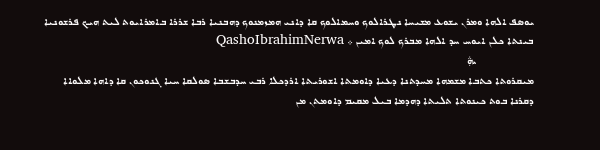ܝܘܤܦ ܐܠܗܐ ܘܡܪܢ ܝܫܘܥ ܡܫܝܚܐ ܢܜܪܐܠܘܟ ܘܚܡܐܠܘܟ ܩܐ ܕܐܢܝ ܗܡܙܡܢܘܟ ܕܗܒܢܝܐ ܪܒܐ ܫܪܪܐ ܒܐܡܪܐܝܘܬ ܠܝܬ ܗܝܟ ܦܪܫܘܢܝܐ ܒܝܢܬܐ ܟܠܢ ܐܝܘܚ ܚܕ ܐܠܗܐ ܡܒܪܟ ܠܘܟ ܐܡܝܢ ܀ QashoIbrahimNerwa
                     ܞ
ܡܝܩܪܘܬܐ ܟܬܒܐ ܡܫܡܗܐ ܡܚܕܬܢܐ ܕܥܝܐ ܕܐܘܡܬܐ ܐܫܘܪܝܬܐ ܐܪܕܟܠܐ ܪܒܝ ܚܕܒܫܒܐ ܤܘܠܩܐ ܚܝܐ ܓܢܘܟܘܢ ܩܐ ܕܐܗܐ ܡܠܘܐܐ ܕܩܪܢܐ ܒܘܬ ܟܝܢܘܬܐ ܬܠܝܬܐ ܕܗܕܡܐ ܒܝܠ ܡܩܝܡ ܕܐܘܡܬܢ ܡܢ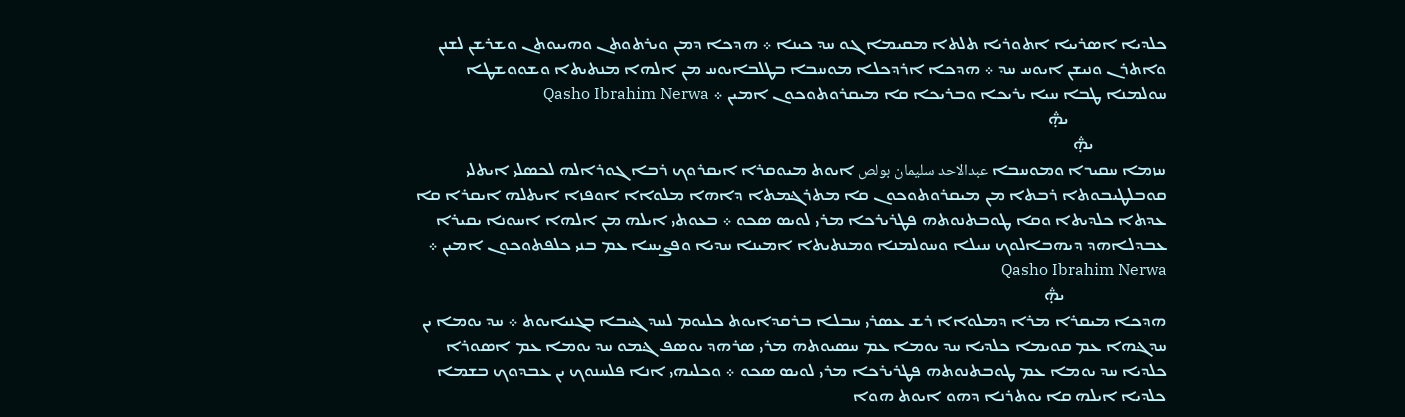ܟܠܕܝܐ ܐܤܪܝܝܐ ܐܬܘܪܝܐ ܬܠܬܐ ܡܩܝܡܐ ܓܘ ܚܕ ܟܝܢܐ ܀ ܗܕܟܐ ܕܡܢ ܘܝܪܬܘܬܢ ܘܗܝܝܘܬܢ ܘܫܪܫܢ ܠܫܢܢ ܘܐܬܪܢ ܘܢܝܫܢ ܐܝܘܚ ܚܕ ܀ ܗܕܟܐ ܐܪܕܟܠܐ ܡܘܚܒܐ ܒܛܠܒܐܝܘܚ ܡܢ ܐܠܗܐ ܡܢܬܝܬܐ ܘܫܘܘܫܛܐ ܚܘܠܡܢܐ ܛܒܐ ܚܝܐ ܝܪܝܟܐ ܘܒܪܝܟܐ ܩܐ ܡܝܩܪܘܬܘܟܘܢ ܐܡܝܢ ܀ Qasho Ibrahim Nerwa
                        ܞ
                  ܞ
ܚܙܡܐ ܚܩܝܖܐ ܘܡܘܚܒܐ عبدالاحد سليمان بولص ܐܝܘܬ ܡܝܘܩܪܐ ܐܝܩܪܘܟ ܪܒܐ ܓܘܪܐܠܗ ܠܟܤܠܝ ܐܝܬܠܝ ܩܘܒܠܛܝܒܘܬܐ ܪܒܬܐ ܡܢ ܡܝܩܪܘܬܘܟܘܢ ܩܐ ܡܬܪܔܡܬܐ ܕܐܗܐ ܡܠܘܐܐ ܐܘܦܙܐ ܐܝܬܠܗ ܐܝܩܪܐ ܩܐ ܥܕܬܐ ܟܠܕܝܬܐ ܘܩܐ ܛܘܒܬܢܘܬܗ ܦܛܪܝܪܟܐ ܡܪܝ ܠܘܝܣ ܤܟܘ ܀ ܒܥܘܬܝ ܐܝܠܗ ܡܢ ܐܠܗܐ ܐܚܘܢܐ ܝܩܝܪܐ ܥܒܕܠܐܗܕ ܕܝܗܒܐܠܘܟ ܚܝܠܐ ܘܚܘܠܡܢܐ ܘܡܢܬܝܬܐ ܐܡܝܢܐ ܚܕܝܐ ܘܦܨܝܚܐ ܥܡ ܒܢܝ ܟܠܦܬܘܟܘܢ ܐܡܝܢ ܀ Qasho Ibrahim Nerwa
                         ܞ
ܗܕܟܐ ܡܝܩܪܐ ܡܪܐ ܕܡܠܘܐܐ ܪܫ ܥܣܪܝ ܚܒܠܐ ܒܪܩܕܐܝܘܬ ܟܠܝܘܡ ܠܚܕ ܔܝܒܐ ܒܓܢܝܐܝܘܬ ܀ ܚܕ ܝܘܡܐ ܝܢ ܚܕܔܗܐ ܥܡ ܩܘܝܡܐ ܟܠܕܝܐ ܚܕ ܝܘܡܐ ܥܡ ܚܣܝܘܬܗ ܡܪܝ ܣܪܗܕ ܝܘܣܦ ܔܡܘ ܚܕ ܝܘܡܐ ܥܡ ܐܣܘܪܐ ܟܠܕܝܐ ܚܕ ܝܘܡܐ ܥܡ ܛܘܒܬܢܘܬܗ ܦܛܪܝܪܟܐ ܡܪܝ ܠܘܝܣ ܤܟܘ ܀ ܘܟܠܝܗܝ ܐܢܐ ܦܠܚܢܘܟ ܝܢ ܥܒܕܘܟ ܒܫܡܐ ܟܠܕܝܐ ܐܝܠܗ ܩܐ ܝܘܬܪܢܐ ܕܗܘ ܐܝܘܬ ܗܘܐ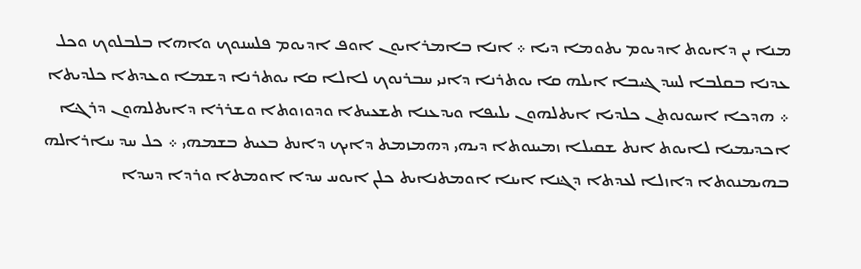ܡܢܐ ܝܢ ܕܐܝܘܬ ܐܕܝܘܡ ܝܬܘܡܐ ܕܝܐ ܀ ܐܢܐ ܒܐܡܪܐܝܘܢ ܐܘܦ ܐܕܝܘܡ ܦܠܚܢܘܟ ܘܐܗܐ ܒܠܒܠܘܟ ܘܟܠ ܥܕܢܐ ܒܩܠܒܐ ܠܚܕ ܔܝܒܐ ܐܝܠܗ ܩܐ ܝܘܬܪܢܐ ܕܐܢܝ ܚܒܪܢܘܟ ܠܐܠܐ ܩܐ ܝܘܬܪܢܐ ܕܫܡܐ ܘܥܕܬܐ ܟܠܕܝܬܐ ܀ ܗܕܟܐ ܐܚܘܢܘܬܢ ܟܠܕܝܐ ܐܝܬܠܗܘܢ ܝܠܝܦܐ ܘܝܕܥܢܐ ܬܫܥܝܬܐ ܘܕܘܙܘܬܐ ܘܫܪܪܐ ܕܐܝܬܠܗܘܢ ܕܪܔܐ ܐܟܕܝܡܝܐ ܠܐܝܘܬ ܐܢܬ ܫܩܝܠܐ ܙܡܝܢܘܬܐ ܕܝܗܝ ܕܗܡܙܡܬ ܕܐܝܟ ܕܐܢܬ ܒܥܝܬ ܒܫܡܗܝ ܀ ܟܠ ܚܕ ܚܐܪܐܠܗ ܒܗܝܡܢܘܬܐ ܕܐܙܠܐ ܠܥܕܬܐ ܕܔܢܐ ܐܝܢܐ ܐܘܡܬܢܐܝܬ ܟܠܢ ܐܝܘܚ ܚܕܐ ܐܘܡܬܐ ܘܪܕܐ ܕܚܕܐ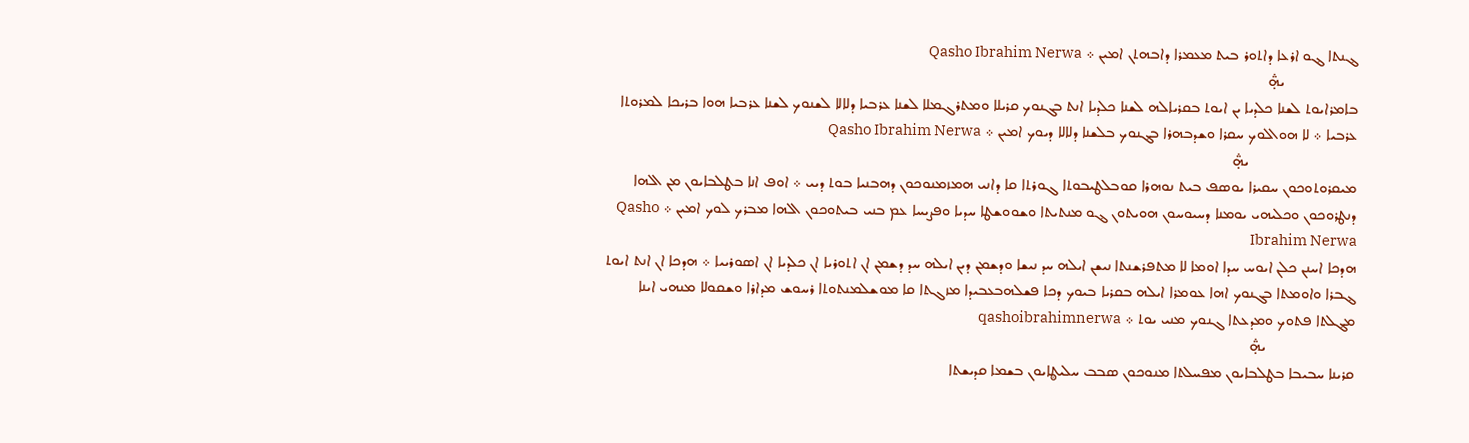ܔܢܬܐ ܔܘ ܐܪܥܐ ܕܐܬܘܪ ܒܝܬ ܡܥܡܪܐ ܕܐܒܗܬܢ ܐܡܝܢ ܀ Qasho Ibrahim Nerwa
                   ܞ
ܒܐܡܪܐܝܘܬ ܠܫܢܐ ܟܠܕܝܐ ܝܢ ܐܝܘܬ ܒܩܪܝܐܠܗ ܠܫܢܐ ܟܠܕܝܐ ܐܢܬ ܒܓܢܘܟ ܩܪܝܠܐ ܘܡܬܪܓܡܠܐ ܠܫܢܐ ܥܪܒܝܐ ܕܠܐܠܐ ܠܫܢܘܟ ܠܫܢܐ ܥܪܒܝܐ ܗܘܐ ܒܪܝܟܐ ܠܡܪܘܬܐ ܥܪܒܝܐ ܀ ܠܐ ܗܘܐܠܘܟ ܚܩܪܐ ܘܫܕܒܗܪܐ ܒܔܢܘܟ ܒܠܫܢܐ ܕܠܐܠܐ ܕܝܘܟ ܐܡܝܢ ܀ Qasho Ibrahim Nerwa
                            ܞ
ܡܝܩܪܘܬܘܟܘܢ ܚܩܝܪܐ ܝܘܤܦ ܒܝܬ ܢܘܗܪܐ ܩܘܒܠܛܝܒܘܬܐ ܓܘܪܬܐ ܩܐ ܕܐܢܝ ܗܡܙܡܢܘܟܘܢ ܕܗܒܢܝܐ ܒܘܬ ܕܝܝ ܀ ܐܘܦ ܐܢܐ ܒܛܠܒܐܝܘܢ ܡܢ ܐܠܗܐ ܕܢܛܪܘܟܘܢ ܘܟܠܝܗܝ ܝܘܡܢܐ ܕܚܝܘܚܘܢ ܗܘܝܬܘܢ ܔܘ ܡܢܬܝܬܐ ܘܫܘܘܫܛܐ ܚܕܝܐ ܘܦܨܝܚܐ ܥܡ ܒܢܝ ܒܝܬܘܟܘܢ ܐܠܗܐ ܡܒܪܟ ܠܘܟ ܐܡܝܢ ܀ Qasho Ibrahim Nerwa
ܗܕܟܐ ܐܚܢܢ ܟܠܢ ܐܝܘܚ ܚܕܐ ܐܘܡܐ ܠܐ ܡܬܦܪܫܢܬܐ ܢܝܫܢ ܐܝܠܗ ܚܕ ܢܝܫܐ ܘܕܫܡܢ ܕܝܢ ܐܝܠܗ ܚܕ ܕܫܡܢ ܐܢ ܐܬܘܪܝܐ ܐܢ ܟܠܕܝܐ ܐܢ ܐܣܘܪܝܝܐ ܀ ܗܕܟܐ ܐܢ ܐܢܬ ܐܝܘܬ ܔܒܪܐ ܘܐܘܡܬܐ ܒܓܢܘܟ ܐܗܐ ܥܘܡܪܐ ܐܝܠܗ ܒܩܪܝܐ ܒܝܘܟ ܕܟܐ ܦܫܠܗܒܥܒܝܕܐ ܡܙܓܬܐ ܩܐ ܡܘܫܠܡܢܬܘܬܐ ܪܚܘܫ ܡܕܐܪܐ ܘܫܩܘܠܐ ܡܢܗܝ ܐܝܢܐ ܡܔܠܬܐ ܦܬܘܟ ܘܡܕܥܬܐ ܓܢܘܟ ܡܢܝ ܝܘܬ ܀ qashoibrahimnerwa
                       ܞ
ܩܪܝܢܐ ܚܒܝܒܐ ܒܛܠܒܐܝܘܢ ܡܦܚܠܬܐ ܡܢܘܟܘܢ ܤܒܒ ܚܠܝܜܐܝܘܢ ܒܫܡܐ ܩܕܝܫܬܐ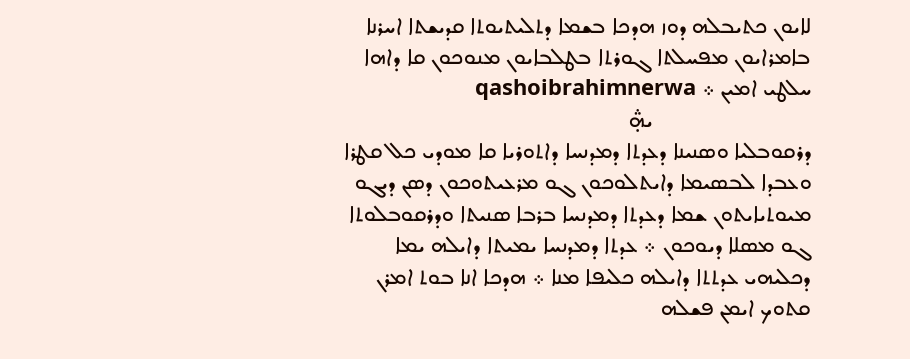ܠܐܝܘܢ ܟܬܝܒܠܗ ܕܘܙ ܗܕܟܐ ܒܫܡܐ ܕܬܠܝܬܝܘܬܐ ܩܕܝܫܬܐ ܐܚܪܢܐ ܒܐܡܪܐܝܘܢ ܡܦܚܠܬܐ ܓܘܪܬܐ ܒܛܠܒܐܝܘܢ ܡܢܘܟܘܢ ܩܐ ܕܐܗܐ ܚܠܛܝ ܐܡܝܢ ܀ qashoibrahimnerwa
                            ܞ
ܕܪܩܘܒܠܝܐ ܘܣܢܝܢܐ ܕܥܕܬܐ ܕܡܕܢܚܐ ܕܐܬܘܪܝܐ ܩܐ ܡܘܕܝ ܟܠ ܩܛܪܐ ܘܥܒܕܐ ܠܒܤܝܡܐ ܕܐܝܬܠܘܟܘܢ ܓܘ ܡܪܥܝܬܘܟܘܢ ܕܣܢ ܕܝܓܘ ܡܝܘܬܝܐܝܬܘܢ ܫܡܐ ܕܥܕܬܐ ܕܡܕܢܚܐ ܒܪܒܐ ܣܢܝܬܐ ܘܕܪܩܘܒܠܘܬܐ ܓܘ ܡܣܠܐ ܕܝܘܟܘܢ ܀ ܥܕܬܐ ܕܡܕܢܚܐ ܝܡܝܬܐ ܕܐܝܠܗ ܝܡܐ ܕܟܠܝܗܝ ܥܕܬܬܐ ܕܐܝܠܗ ܟܠܝܦܐ ܡܢܐ ܀ ܗܕܟܐ ܐܢܐ ܒܘܬ ܐܡܪܢ ܩܬܘܟ ܐܝܡܢ ܦܫܠܗ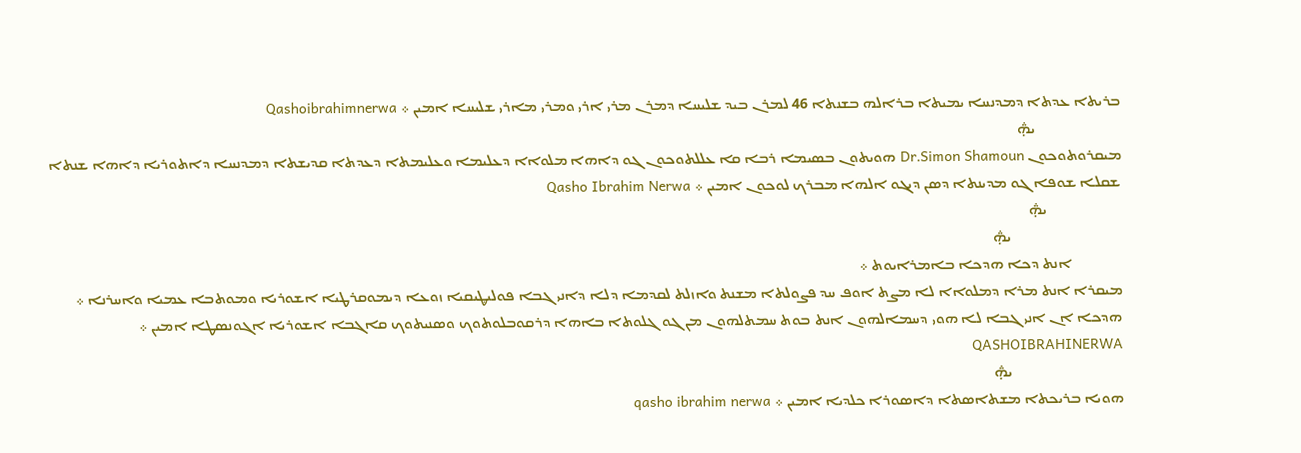ܒܪܝܬܐ ܥܕܬܐ ܕܡܕܢܚܐ ܝܡܝܬܐ ܒܪܐܠܗ ܒܫܢܬܐ 46 ܠܡܪܢ ܒܝܕ ܫܠܝܚܐ ܕܡܪܢ ܡܪܝ ܐܪܝ ܘܡܪܝ ܡܐܪܝ ܫܠܝܚܐ ܐܡܝܢ ܀ Qashoibrahimnerwa
                        ܞ
ܡܝܩܪܘܬܘܟܘܢ Dr.Simon Shamoun ܗܘܝܬܘܢ ܒܣܝܡܐ ܪܒܐ ܩܐ ܥܠܠܬܘܟܘܢ ܓܘ ܕܐܗܐ ܡܠܘܐܐ ܕܥܠܝܡܐ ܘܥܠܝܡܬܐ ܕܥܕܬܐ ܩܕܝܫܬܐ ܕܡܕܢܚܐ ܕܐܬܘܪܝܐ ܕܐܗܐ ܫܢܬܐ ܫܩܠܐ ܫܘܦܐ ܓܘ ܡܕܝܢܬܐ ܕܣܢ ܕܝܓܘ ܐܠܗܐ ܡܒܪܟ ܠܘܟܘܢ ܐܡܝܢ ܀ Qasho Ibrahim Nerwa
                     ܞ
                               ܞ
              ܐܢܬ ܕܟܐ ܗܕܟܐ ܒܐܡܪܐܝܘܬ ܀
ܡܝܩܪܐ ܐܢܬ ܡܪܐ ܕܡܠܘܐܐ ܠܐ ܡܨܬ ܐܘܦ ܚܕ ܦܨܘܠܬܐ ܡܫܢܬ ܘܐܙܠܬ ܠܩܕܡܐ ܕܠܐ ܕܐܢܝ ܓܒܐ ܦܘܠܝܜܝܩܝܐ ܙܘܥܐ ܕܝܡܘܩܪܛܝܐ ܐܫܘܪܝܐ ܘܡܘܬܒܐ ܥܡܝܐ ܘܐܚܪܢܐ ܀ ܗܕܟܐ ܐܢ ܐܢܝ ܓܒܐ ܠܐ ܗܘܝ ܕܚܡܐܠܗܘܢ ܐܢܬ ܒܘܬ ܚܡܬܠܗܘܢ ܡܢ ܓܘ ܓܠܘܬܐ ܒܐܗܐ ܕܪܩܘܒܠܘܬܘܟ ܘܤܢܝܬܘܟ ܩܐܓܒܐ ܐܫܘܪܝܐ ܐܓܘܢܤܛܐ ܐܡܝܢ ܀ QASHOIBRAHINERWA
                               ܞ
ܗܘܝܐ ܒܪܝܟܬܐ ܡܫܬܐܣܬܐ ܕܐܣܘܪܐ ܟܠܕܝܐ ܐܡܝܢ ܀ qasho ibrahim nerwa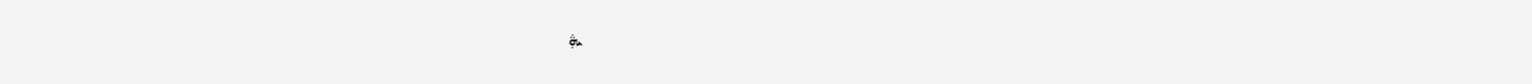ܞ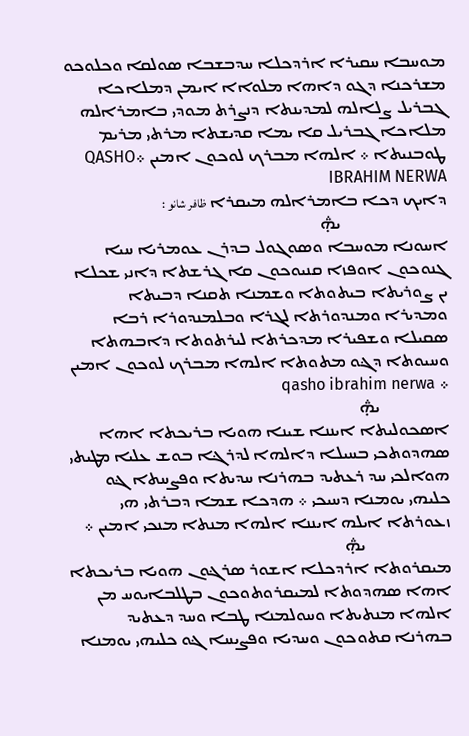ܡܘܚܒܐ ܚܩܝܪܐ ܐܪܕܟܠܐ ܚܕܒܫܒܐ ܣܘܠܩܐ ܘܟܠܘܟܘ ܡܫܪܟܢܐ ܕܓܘ ܕܐܗܐ ܡܠܘܐܐ ܐܝܡܢ ܕܡܠܐܟܐ ܓܒܪܝܠ ܨܠܐܠܗ ܠܡܕܝܢܬܐ ܕܢܨܪܬ ܡܘܕܝ ܒܐܡܪܐܠܗ ܡܠܐܟܐ ܓܒܪܝܠ ܩܐ ܝܡܐ ܩܕܝܫܬܐ ܡܪܬܝ ܡܪܝܡ ܛܘܒܢܝܬܐ ܀ ܐܠܗܐ ܡܒܪܟ ܠܘܟܘܢ ܐܡܝܢ ܀QASHO IBRAHIM NERWA
ܕܐܝܟ ܕܟܐ ܒܐܡܪܐܠܗ ܡܝܩܪܐ ظافر شانو :
                          ܞ
ܐܚܘܢܐ ܡܘܚܒܐ ܘܣܘܓܘܠ ܒܕܪܢ ܥܘܡܪܝܐ ܚܝܐ ܓܢܘܟܘܢ ܐܘܦܙܐ ܩܢܝܘܟܘܢ ܩܐ ܓܪܫܬܐ ܕܐܢܝ ܫܟܠܐ ܝܢ ܨܘܪܝܬܐ ܒܝܬܘܬܐ ܘܫܡܢܐ ܬܩܢܐ ܕܒܝܬܐ ܘܡܕܝܪܐ ܘܡܢܕܘܪܬܐ ܠܓܪܐ ܘܒܠܡܢܕܘܪܐ ܪܒܐ ܣܩܝܠܐ ܘܫܦܝܪܐ ܡܕܟܪܬܐ ܠܝܪܬܘܬܐ ܕܐܒܗܬܐ ܘܚܝܘܬܐ ܕܔܘ ܡܬܘܬܐ ܐܠܗܐ ܡܒܪܟ ܠܘܟܘܢ ܐܡܝܢ ܀ qasho ibrahim nerwa
                 ܞ
ܐܤܟܘܠܝܬܐ ܐܝܢܢܐ ܫܝܢܐ ܗܘܝܐ ܒܪܝܟܬܐ ܐܗܐ ܣܗܕܘܬܟܝ ܒܚܝܠܐ ܕܐܠܗܐ ܠܕܪܔܐ ܒܘܫ ܥܠܝܐ ܡܛܝܬܝ ܗܘܐܠܟܝ ܚܕ ܪܥܬܝܕ ܒܗܪܢܐ ܚܕܝܬܐ ܘܦܨܚܬܐ ܔܘ ܟܠܝܗܝ ܝܘܡܢܐ ܕܚܝܟܝ ܀ ܗܕܟܐ ܫܡܐ ܕܒܪܬܝ ܗܝ ܙܥܘܪܬܐ ܐܝܠܗ ܐܝܢܢܐ ܐܠܗܐ ܡܢܬܐ ܡܢܟܝ ܐܡܝܢ ܀
                     ܞ
ܡܝܩܪܘܬܐ ܐܪܕܟܠܐ ܐܫܘܪ ܤܪܔܘܢ ܗܘܝܐ ܒܪܝܟܬܐ ܐܗܐ ܣܗܕܘܬܐ ܠܡܝܩܪܘܬܘܟܘܢ ܒܛܠܒܐܝܘܚ ܡܢ ܐܠܗܐ ܡܢܬܝܬܐ ܘܚܘܠܡܢܐ ܛܒܐ ܘܚܕ ܕܥܬܝܕ ܒܗܪܢܐ ܩܬܘܟܘܢ ܘܚܕܝܐ ܘܦܨܝܚܐ ܔܘ ܟܠܝܗܝ ܝܘܡܢܐ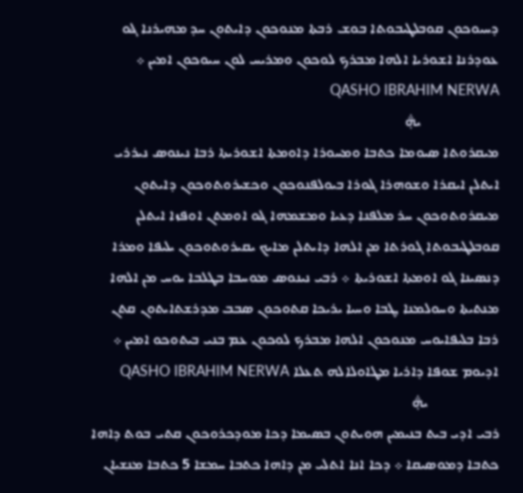ܕܚܝܘܟܘܢ ܩܘܒܠܛܝܒܘܬܐ ܒܘܫ ܪܒܬܐ ܡܢܘܟܘܢ ܕܐܝܬܘܢ ܚܕ ܡܗܝܪܢܐ ܔܘ ܥܘܕܪܢܐ ܐܫܘܪܝܐ ܐܠܗܐ ܡܒܪܟ ܠܘܟܘܢ ܘܡܪܝܚ ܠܘܢ ܚܝܘܟܘܢ ܐܡܝܢ ܀ QASHO IBRAHIM NERWA
                      ܞ
ܡܝܩܪܘܬܐ ܣܝܘܡܐ ܟܬܒܐ ܘܡܚܘܪܐ ܕܐܘܡܬܐ ܐܫܘܪܝܬܐ ܪܒܐ ܢܝܢܘܣ ܢܝܪܪܝ ܐܝܬܠܢ ܐܝܩܪܐ ܘܫܘܗܪܐ ܔܘܪܐ ܒܝܘܠܦܢܘܟܘܢ ܘܟܫܝܪܘܬܘܟܘܢ ܕܐܝܬܘܢ ܡܝܩܪܘܬܘܟܘܢ ܚܪ ܡܠܦܢܐ ܕܥܝܐ ܘܡܫܡܗܐ ܔܘ ܐܘܡܬܢ ܐܘܦܙܐ ܐܝܬܠܢ ܩܘܒܠܛܝܒܘܬܐ ܓܘܪܬܐ ܡܢ ܐܠܗܐ ܕܐܝܬܠܢ ܡܐܝܟ ܝܩܝܪܘܬܘܟܘܢ ܝܠܝܦܐ ܘܡܪܐ ܕܢܤܝܢܐ ܓܘ ܐܘܡܬܐ ܐܫܘܪܝܬܐ ܀ ܪܒܝ ܢܝܢܘܣ ܡܘܚܒܐ ܒܛܠܒܐ ܝܘܚ ܡܢ ܐܠܗܐ ܡܢܬܝܬܐ ܘܚܘܠܡܢܐ ܜܒܐ ܘܚܝܐ ܝܪܝܟܐ ܩܬܘܟܘܢ ܤܒܒ ܡܕܪܫܬܐܝܬܘܢ ܩܬܢ ܪܒܐ ܒܠܝܦܐܝܘܚ ܡܢܘܟܘܢ ܐܠܗܐ ܡܒܪܟ ܠܘܟܘܢ ܥܡ ܒܢܝ ܒܝܬܘܟܘ ܐܡܝܢ ܀ ܐܕܝܘܡ ܫܘܦܐ ܕܐܪܝܐ ܡܛܐܘܠܐܠܗ ܬܥܠܐ QASHO IBRAHIM NERWA
                    ܞ
ܪܒܝ ܐܕܝ ܒܝܬ ܒܢܝܡܝܢ ܗܘܝܬܘܢ ܒܤܝܡܐ ܕܟܐ ܡܘܕܟܪܘܟܘܢ ܩܬܝ ܒܘܬ ܕܐܗܐ ܟܬܒܐ ܕܡܘܣܝܩܐ ܀ ܕܟܐ ܐܢܐ ܐܬܠܝ ܡܢ ܕܐܗܐ ܟܬܒܐ ܚܡܫܐ 5 ܟܬܒܐ ܡܢܫܝܐܢ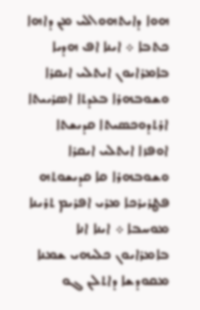ܗܘܐ ܕܐܝܬܗܘܐܠܝ ܡܢ ܕܐܗܐ ܟܬܒܐ ܀ ܐܝܢܐ ܐܦ ܗܕܝܐ ܒܐܡܪܐܝܘܢ ܐܝܬܠܝ ܐܝܩܪܐ ܘܫܘܒܗܪܐ ܒܥܕܬܐ ܐܤܪܝܝܬܐ ܐܪܬܕܘܟܣܝܬܐ ܩܕܝܫܬܐ ܐܘܦܙܐ ܐܝܬܠܝ ܐܝܩܪܐ ܘܫܘܒܗܪܐ ܩܐ ܩܕܝܫܘܬܗ ܦܛܪܝܪܟܐ ܡܪܝ ܐܦܪܝܡ ܬܪܝܢܐ ܡܘܚܒܐ ܀ ܐܝܢܐ ܐܢܐ ܒܐܡܪܐܝܘܢ ܟܠܝܗܝ ܫܡܢܐ ܡܩܘܕܫܐ ܕܐܬܠܢ ܓܘ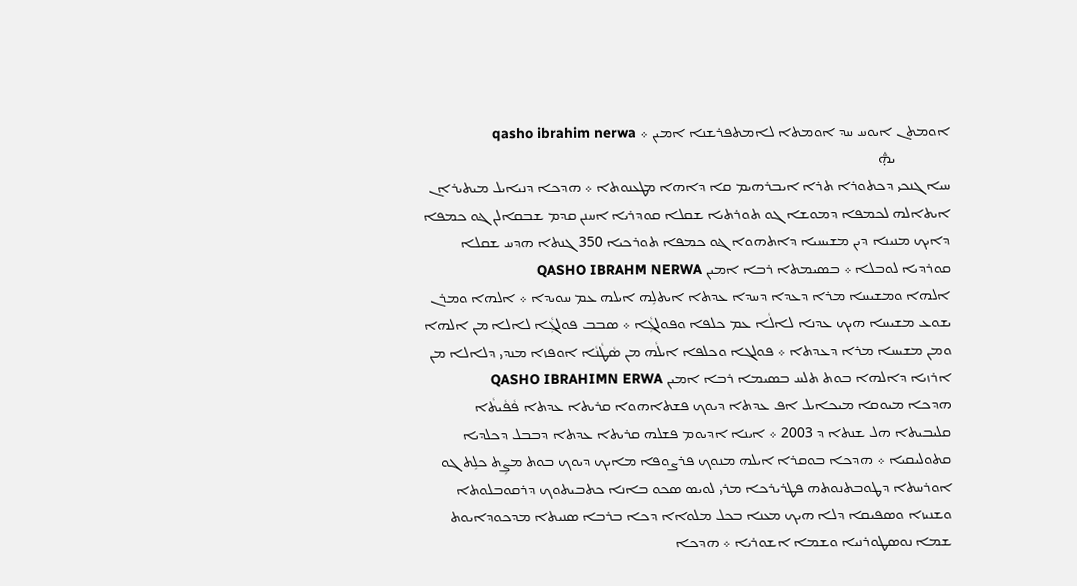ܐܘܡܬܢ ܐܝܘܚ ܚܕ ܐܘܡܬܐ ܠܐܡܬܦܪܫܢܐ ܐܡܝܢ ܀ qasho ibrahim nerwa
               ܞ
ܚܝܐ ܓܢܟܝ ܕܟܬܘܪܐ ܬܪܐ ܐܝܒܪܗܝܡ ܩܐ ܕܐܗܐ ܡܛܥܢܘܬܐ ܀ ܗܕܟܐ ܕܢܝܐܝܠ ܡܝܬܝܪܐܢ ܐܝܬܐܠܗ ܠܟܡܦܐ ܕܡܘܫܐ ܓܘ ܬܘܪܬܝܐ ܫܩܠܐ ܩܘܕܪܝܐ ܐܚܢܢ ܩܕܡ ܫܒܩܐܠܢ ܔܘ ܟܡܦܐ ܕܐܝܟ ܡܢܝܢܐ ܕܝܢ ܡܫܝܚܝܐ ܕܐܬܗܘܐ ܔܘ ܟܡܦܐ ܬܘܪܟܝܐ 350 ܓܢܬܐ ܗܕܚ ܫܩܠܐ ܩܘܪܕܝܐ ܠܘܒܠܐ ܀ ܒܤܝܡܬܐ ܪܒܐ ܐܡܝܢ QASHO IBRAHM NERWA
ܐܠܗܐ ܘܡܫܝܚܐ ܡܪܐ ܕܥܕܐ ܕܚܕܐ ܥܕܬܐ ܐܝܬܠܹܗ ܐܝܠܗ ܥܡ ܚܘܝܕܐ ܀ ܐܠܗܐ ܘܡܪܢ ܝܫܘܥ ܡܫܝܚܐ ܗܝܟ ܥܕܢܐ ܠܐܠܵܐ ܥܡ ܟܠܦܐ ܘܦܘܠܓܼܵܐ ܀ ܤܒܒ ܦܘܠܓܼܵܐ ܠܐܠܐ ܡܢ ܐܠܗܐ ܘܡܢ ܡܫܝܚܐ ܡܪܐ ܕܥܕܬܐ ܀ ܦܘܠܓܐ ܘܟܠܦܐ ܐܝܠܵܗ ܡܢ ܣܵܛܵܢܵܐ ܐܘܦܙܐ ܡܢܕܝ ܕܠܐܠܐ ܡܢ ܐܪܙܝܐ ܕܐܠܗܐ ܒܘܬ ܬܠܚ ܒܣܝܡܐ ܪܒܐ ܐܡܝܢ QASHO IBRAHIMN ERWA
ܗܕܟܐ ܡܝܘܩܐ ܡܝܟܐܝܠ ܐܦ ܥܕܬܐ ܕܝܘܟ ܦܫܬܐܗܘܐ ܩܪܝܬܐ ܥܕܬܐ ܦܵܦܵܝܬܵܐ ܩܠܝܒܝܬܐ ܗܠ ܫܢܬܐ ܕ 2003 ܀ ܐܝܢܐ ܐܕܝܘܡ ܦܫܠܗ ܩܪܝܬܐ ܥܕܬܐ ܕܒܒܠ ܕܟܠܕܝܐ ܩܬܘܠܝܩܝܐ ܀ ܗܕܟܐ ܒܘܩܪܐ ܐܝܠܗ ܡܢܘܟ ܦܪܨܘܦܐ ܡܐܝܟ ܕܝܘܟ ܒܘܬ ܡܨܹܬ ܟܠܹܬ ܓܘ ܐܘܪܚܬܐ ܕܛܘܒܬܢܘܬܗ ܦܛܪܝܪܟܐ ܡܪܝ ܠܘܝܣ ܣܟܘ ܒܐܢܐ ܟܬܒܝܬܘܟ ܕܪܩܘܒܠܘܬܐ ܘܫܢܝܙܐ ܘܣܦܝܩܐ ܕܠܐ ܗܝܟ ܡܥܢܐ ܒܟܠ ܡܠܘܐܐ ܕܟܐ ܒܪܒܐ ܣܢܝܬܐ ܡܕܟܘܕܐܝܘܬ ܫܡܐ ܢܘܣܛܘܪܢܝܐ ܘܫܡܐ ܐܫܘܪܝܐ ܀ ܗܕܟܐ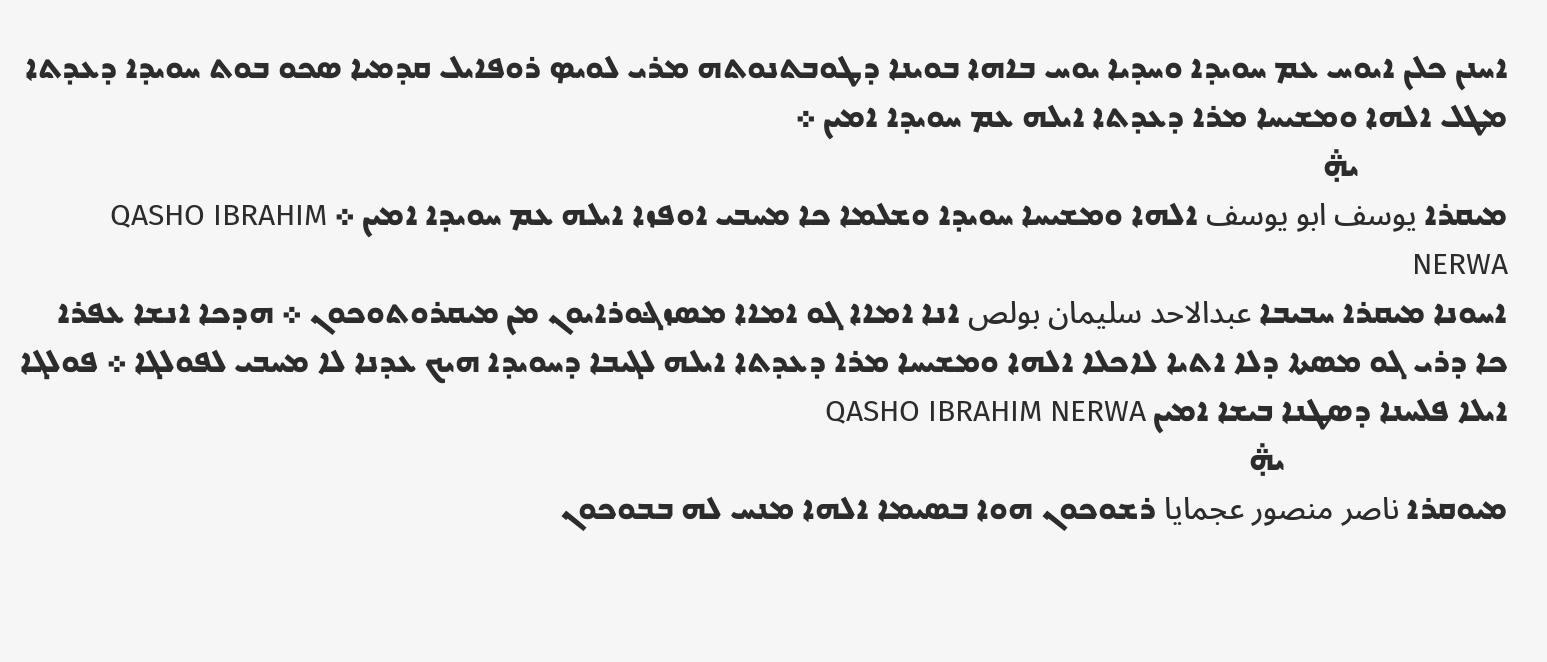ܐܚܢܢ ܟܠܢ ܐܝܘܚ ܥܡ ܚܘܝܕܐ ܘܚܕܝܐ ܝܘܚ ܒܐܗܐ ܒܘܝܢܐ ܕܛܘܒܬܢܘܬܗ ܡܪܝ ܠܘܝܤ ܪܘܦܐܝܠ ܩܕܡܝܐ ܣܟܘ ܒܘܬ ܚܘܝܕܐ ܕܥܕܬܐ ܡܛܠ ܐܠܗܐ ܘܡܫܝܚܐ ܡܪܐ ܕܥܕܬܐ ܐܝܠܗ ܥܡ ܚܘܝܕܐ ܐܡܝܢ ܀
                    ܞ
ܡܝܩܪܐ يوسف ابو يوسف ܐܠܗܐ ܘܡܫܝܚܐ ܚܘܝܕܐ ܘܫܠܡܐ ܟܐ ܡܚܒܝ ܐܘܦܙܐ ܐܝܠܗ ܥܡ ܚܘܝܕܐ ܐܡܝܢ ܀ QASHO IBRAHIM NERWA
ܐܚܘܢܐ ܡܝܩܪܐ ܚܒܝܒܐ عبدالاحد سليمان بولص ܐܢܐ ܐܡܐܐ ܓܘ ܐܡܐܐ ܡܤܙܔܘܪܐܝܘܢ ܡܢ ܡܝܩܪܘܬܘܟܘܢ ܀ ܗܕܟܐ ܐܢܫܐ ܥܦܪܐ ܟܐ ܕܪܝ ܓܘ ܡܣܬܐ ܕܠܐ ܐܬܝܐ ܠܐܟܠܐ ܐܠܗܐ ܘܡܫܝܚܐ ܡܪܐ ܕܥܕܬܐ ܐܝܠܗ ܠܓܝܒܐ ܕܚܘܝܕܐ ܗܝܟ ܥܕܢܐ ܠܐ ܡܚܒܝ ܠܦܘܠܓܐ ܀ ܦܘܠܓܐ ܐܝܠܐ ܦܠܚܢܐ ܕܣܛܢܐ ܒܝܫܐ ܐܡܝܢ QASHO IBRAHIM NERWA
                              ܞ
ܡܝܘܩܪܐ ناصر منصور عجمايا ܪܫܘܟܘܢ ܗܘܐ ܒܤܝܡܐ ܐܠܗܐ ܡܢܚ ܠܗ ܒܒܘܟܘܢ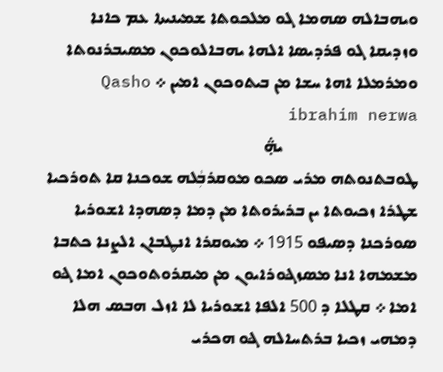ܘܝܗܒܐܠܗ ܤܗܡܐ ܓܘ ܡܠܟܘܬܐ ܫܡܝܢܝܬܐ ܥܡ ܟܐܢܐ ܘܙܕܝܩܐ ܓܘ ܦܪܕܝܤܐ ܐܠܗܐ ܝܗܒܐܠܘܟܘܢ ܡܣܝܒܪܢܘܬܐ ܘܡܪܡܠܐ ܐܗܐ ܚܫܐ ܡܢ ܒܝܬܘܟܘܢ ܐܡܝܢ ܀ Qasho ibrahim nerwa
                                  ܞ
ܛܘܒܬܢܘܬܗ ܡܪܝ ܤܟܘ ܡܘܩܪܒܼܵܠܗ ܫܘܟܢܐ ܩܐ ܬܘܪܟܝܐ ܫܛܪܐ ܙܟܝܘܬܐ ܝܢ ܒܪܝܪܘܬܐ ܡܢ ܕܡܐ ܕܣܗܕܐ ܐܫܘܪܝܐ ܣܘܪܟܢܐ ܕܣܝܦܘ 1915 ܀ ܡܝܘܩܪܐ ܐܢܜܒܐܢ ܐܠܨܢܐ ܟܬܒܐ ܡܫܡܗܐ ܐܢܐ ܡܤܙܔܘܪܐܝܘܢ ܡܢ ܡܝܩܪܘܬܘܟܘܢ ܐܡܐ ܔܘ ܐܡܐ ܀ ܩܛܠܐ ܕ 500 ܐܠܦܐ ܐܫܘܪܝܐ ܠܐ ܐܙܠ ܗܒܣ ܗܠܐ ܕܡܗܝ ܙܟܝܐ ܒܪܬܚܐܠܗ ܔܘ ܗܟܪܝ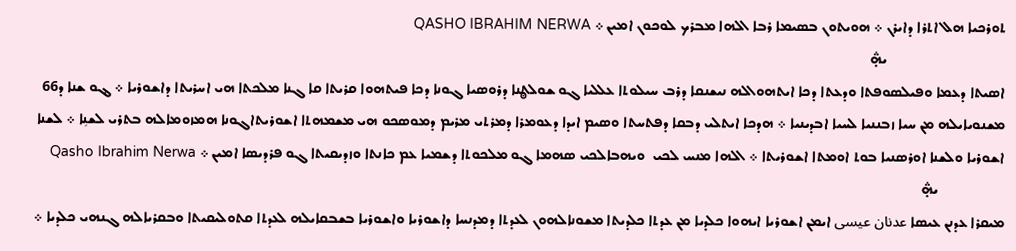ܬܘܪܟܝܐ ܗܠ ܐܬܪܐ ܕܐܝܪܢ ܀ ܗܘܝܬܘܢ ܒܤܝܡܐ ܪܒܐ ܐܠܗܐ ܡܒܪܟ ܠܘܟܘܢ ܐܡܝܢ ܀ QASHO IBRAHIM NERWA
                                  ܞ
ܐܣܝܬܐ ܕܥܡܐ ܘܦܝܠܣܘܦܬܐ ܘܕܥܬܐ ܕܟܐ ܐܝܬܗܘܐܠܗ ܢܝܫܢܩܐ ܕܪܒ ܚܝܠܘܬܐ ܥܠܠܝܐ ܓܘ ܫܘܠܜܢܐ ܕܪܘܣܝܐ ܓܘܢܐ ܕܟܐ ܦܝܬܗܘܐ ܩܪܝܬܐ ܩܐ ܓܢܐ ܡܠܟܬܐ ܗܝ ܐܚܪܝܬܐ ܕܐܫܘܪܝܐ ܀ ܔܘ ܫܢܐ ܕ66 ܡܫܢܘܝܐܝܠܗ ܡܢ ܚܝܐ ܙܒܢܢܝܐ ܠܚܝܐ ܐܒܕܝܢܝܐ ܀ ܗܕܟܐ ܐܝܬܠܝ ܕܒܩܐ ܕܦܬܚܬܐ ܘܤܝܡ ܐܝܕܐ ܕܥܘܡܪܐ ܕܡܪܬܝ ܡܪܝܡ ܕܡܘܣܟܘ ܗܝ ܡܫܡܗܬܐ ܐܫܘܪܝܬܐܓܘܢܐ ܗܡܙܘܡܐܠܗ ܒܬܪܝ ܠܫܢܹܐ ܀ ܠܫܢܐ ܐܫܘܪܝܐ ܘܠܫܢܐ ܐܘܪܣܢܝܐ ܒܘܬ ܐܘܡܬܐ ܐܫܘܪܝܬܐ ܀ ܐܠܗܐ ܡܢܚ ܠܟܝ  ܘܝܗܒܐܠܟܝ ܣܗܡܐ ܓܘ ܡܠܟܘܬܐ ܕܫܡܝܐ ܥܡ ܟܐܢܬܐ ܘܙܕܝܩܝܬܐ ܓܘ ܦܪܕܝܣܐ ܐܡܝܢ ܀ Qasho Ibrahim Nerwa
                   ܞ
ܡܝܩܪܐ ܥܕܢܢ ܥܝܣܐ عدنان عيسى ܐܝܡܢ ܐܫܘܪܝܐ ܐܝܗܘܐ ܟܠܕܝܐ ܡܢ ܥܕܬܐ ܟܠܕܝܬܐ ܡܫܘܢܐܠܗܘܢ ܠܥܕܬܐ ܕܡܕܢܚܐ ܕܐܫܘܪܝܐ ܘܐܫܘܪܝܐ ܒܫܒܩܐܝܠܗ ܠܥܕܬܐ ܩܬܘܠܝܩܝܬܐ ܘܒܩܪܝܐܠܗ ܓܢܗܝ ܟܠܕܝܐ ܀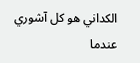الكداني هو كل آشوري عندما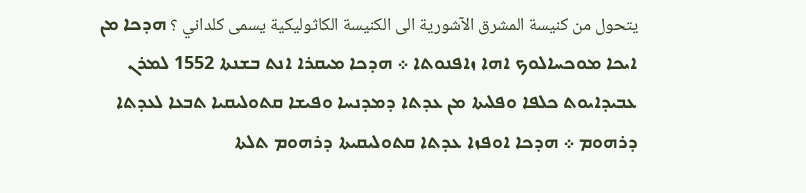يتحول من كنيسة المشرق الآشورية الى الكنيسة الكاثوليكية يسمى كلداني ؟ ܗܕܟܐ ܡܢ ܐܝܟܐ ܡܘܟܚܐܠܘܟ ܐܗܐ ܙܐܦܢܘܬܐ ܀ ܗܕܟܐ ܡܝܩܪܐ ܐܢܬ ܒܫܢܬܐ 1552 ܠܡܪܢ ܥܒܝܕܐܝܘܬ ܟܠܦܐ ܘܦܠܝܬܐ ܡܢ ܥܕܬܐ ܕܡܕܢܚܐ ܘܦܝܫܐ ܩܬܘܠܝܩܝܐ ܬܒܥܐ ܠܥܕܬܐ ܕܪܗܘܡ ܀ ܗܕܟܐ ܐܘܦܙܐ ܥܕܬܐ ܩܬܘܠܝܩܝܬܐ ܕܪܗܘܡ ܬܠܬܐ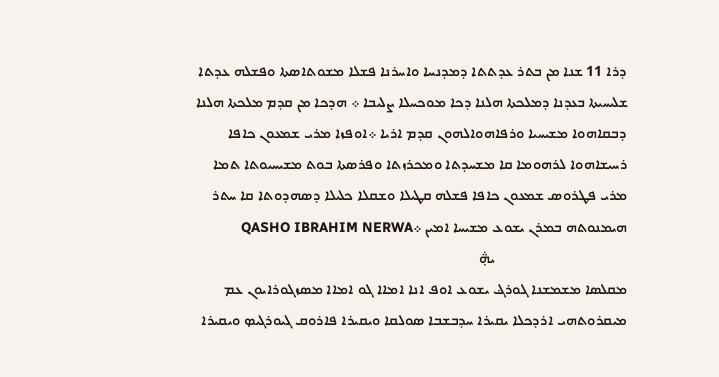ܕܪܐ 11 ܫܢܐ ܡܢ ܒܬܪ ܥܕܬܬܐ ܕܡܕܢܚܐ ܘܐܚܪܢܐ ܦܫܠܐ ܡܫܘܬܐܣܬܐ ܘܦܫܠܗ ܥܕܬܐ ܫܠܝܚܝܬܐ ܒܥܕܢܐ ܕܡܠܟܬܐ ܗܠܢܐ ܕܟܐ ܡܘܟܚܠܐ ܨܠܝܒܐ ܀ ܗܕܟܐ ܡܢ ܩܕܡ ܡܠܟܬܐ ܗܠܢܐ ܕܒܩܐܗܘܐ ܡܫܝܚܝܐ ܘܪܦܐܗܘܐܠܗܘܢ ܩܕܡ ܐܪܝܐ ܀ܐܘܦܙܐ ܡܪܝ ܫܡܥܘܢ ܟܐܦܐ ܪܚܝܫܐܗܘܐ ܠܪܗܘܡܐ ܩܐ ܡܫܚܕܬܐ ܘܡܟܪܙܬܐ ܘܦܪܣܬܐ ܒܘܬ ܡܫܝܚܝܘܬܐ ܬܡܐ ܡܪܝ ܦܛܪܘܣ ܫܡܥܘܢ ܟܐܦܐ ܦܫܠܗ ܩܛܝܠܐ ܘܫܩܠܐ ܟܠܝܠܐ ܕܣܗܕܘܬܐ ܩܐ ܚܬܪ ܗܝܡܢܘܬܗ ܒܡܪܢ ܝܫܘܥ ܡܫܝܚܐ ܐܡܝܢ ܀QASHO IBRAHIM NERWA
                                     ܞ
ܡܩܠܣܐ ܡܫܡܫܢܐ ܓܘܪܔ ܝܫܘܥ ܐܘܦ ܐܢܐ ܐܡܐܐ ܓܘ ܐܡܐܐ ܡܣܙܓܘܪܐܝܘܢ ܥܡ ܡܝܩܪܘܬܗܝ ܐܪܕܟܠܐ ܝܩܝܪܐ ܚܕܒܫܒܐ ܣܘܠܩܐ ܘܝܩܝܪܐ ܦܐܪܘܩ ܓܝܘܪܓܝܤ ܘܝܩܝܪܐ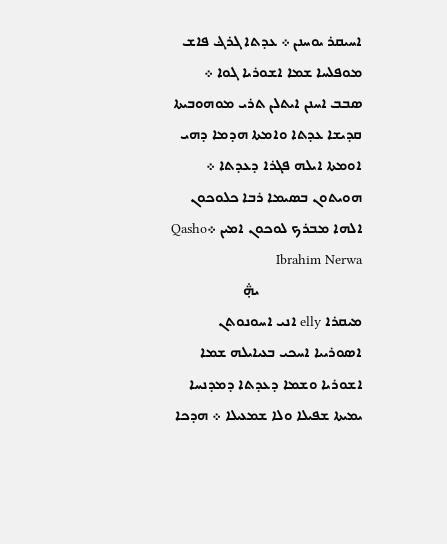ܐܚܝܩܪ ܝܘܚܢܢ ܀ ܥܕܬܐ ܓܪܔ ܦܐܫ ܡܘܦܠܚܐ ܫܡܐ ܐܫܘܪܝܐ ܓܘܐ ܀ ܤܒܒ ܐܚܢܢ ܐܝܬܠܢ ܬܪܝ ܡܘܗܘܒܝܬܐ ܩܕܝܫܐ ܥܕܬܐ ܘܐܡܬܐ ܗܕܡܐ ܕܗܝ ܐܘܡܬܐ ܐܝܠܗ ܦܓܪܐ ܕܥܕܬܐ ܀ ܗܘܝܬܘܢ ܒܤܝܡܐ ܪܒܐ ܟܠܘܟܘܢ ܐܠܗܐ ܡܒܪܟ ܠܘܟܘܢ ܐܡܝܢ ܀Qasho Ibrahim Nerwa
                             ܞ
ܡܝܩܪܐ elly ܐܢܝ ܐܚܘܢܘܬܢ ܐܣܘܪܝܝܐ ܐܚܟܝ ܒܥܝܐܝܠܗ ܫܡܐ ܐܫܘܪܝܐ ܘܫܡܐ ܕܥܕܬܐ ܕܡܕܢܚܐ ܝܡܝܬܐ ܫܦܝܠܐ ܘܠܐ ܫܡܥܝܠܐ ܀ ܗܕܟܐ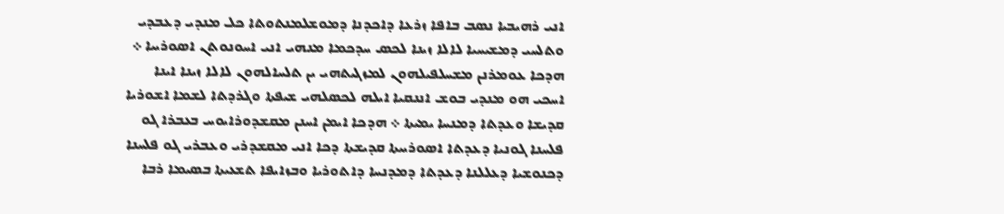ܐܢܝ ܪܗܝܒܝܐ ܢܣܒ ܒܐܦܐ ܙܪܥܐ ܕܐܟܕܢܐ ܕܡܘܫܠܡܢܬܘܬܐ ܟܠ ܡܢܕܝ ܕܥܒܕܝ ܘܬܠܚܝ ܕܡܫܝܚܝܐ ܠܐܠܐ ܙܝܢܐ ܠܟܣ ܚܕܟܡܐ ܡܢܗܝ ܐܢܝ ܐܚܘܢܘܬܢ ܐܤܘܪܝܝܐ ܀ ܗܕܟܐ ܥܘܡܪܢܢ ܡܫܚܠܦܝܠܗܘܢ ܠܡܙܓܝܬܗܝ ܝܢ ܬܠܚܐܠܗܘܢ ܠܐܠܐ ܙܝܢܐ ܐܝܢܐ ܐܚܟܝ ܗܘ ܡܢܕܝ ܒܘܫ ܐܢܢܩܝܐ ܐܝܠܗ ܠܟܤܠܗܝ ܫܝܦܬܐ ܘܓܪܕܬܐ ܠܫܡܐ ܐܫܘܪܝܐ ܩܕܝܫܐ ܘܥܕܬܐ ܕܡܢܚܐ ܝܡܝܬܐ ܀ ܗܕܟܐ ܐܝܡܢ ܐܚܢܢ ܡܩܫܕܘܪܐܝܘܚ ܒܥܒܪܐ ܓܘ ܦܠܚܢܐ ܓܘܢܝܐ ܕܥܕܬܐ ܐܣܘܪܝܝܬܐ ܩܕܝܫܬܐ ܕܟܐ ܐܢܝ ܡܩܫܕܪܝ ܘܥܒܪܝ ܓܘ ܦܠܚܢܐ ܕܟܢܘܫܝܐ ܕܥܠܠܢܐ ܕܥܕܬܐ ܕܡܕܢܚܐ ܕܐܬܘܪܝܐ ܘܒܙܐܝܦܐ ܬܫܥܝܬܐ ܒܤܝܡܐ ܪܒܐ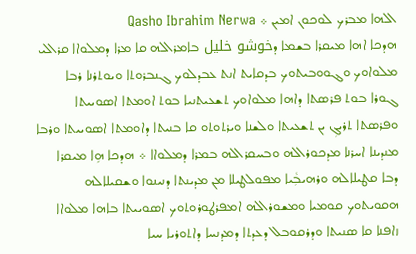ܐܠܗܐ ܡܒܪܟ ܠܘܟܘܢ ܐܡܝܢ ܀ Qasho Ibrahim Nerwa
ܗܕܟܐ ܐܗܐ ܡܝܩܪܐ ܒܫܡܐ ܕخوشو خليل ܒܐܡܪܐܠܗ ܩܐ ܡܪܐ ܕܡܠܘܐܐ ܩܪܐܠܝ ܡܠܘܐܘܟ ܘܔܘܘܒܝܬܘܟ ܒܕܩܐܝܬ ܐܢܬ ܥܒܕܠܘܟ ܓܢܒܪܘܬܐ ܘܝܘܬܪܢܐ ܪܒܐ ܓܘܪܐ ܒܘܬ ܦܪܣܬܐ ܕܐܗܐ ܡܠܘܐܘܟ ܬܫܥܝܬܢܝܐ ܒܘܬ ܐܘܡܬܐ ܐܣܘܝܝܬܐ ܘܦܪܤܬܐ ܬܪܝܓܼ ܝܢ ܬܫܥܝܬܐ ܘܠܫܢܐ ܘܝܪܬܘܬܘ ܩܐ ܒܢܝܬܐ ܕܐܘܡܬܐ ܐܣܘܝܝܬܐ ܘܪܒܐ ܡܢܕܝܢܐ ܐܚܪܢܐ ܡܕܟܘܪܐܠܗ ܘܒܚܩܪܐܠܗ ܒܡܪܐ ܕܡܠܘܐܐ ܀ ܗܕܟܐ ܗܹܐ ܡܝܩܪܐ ܕܒܐ ܩܛܝܠܐܠܗ ܘܪܗܝܒܼܵܝܐ ܡܦܘܠܛܝܠܐ ܡܢ ܡܕܝܢܬܐ ܕܢܝܢܘܐ ܘܫܩܝܠܐܠܗ ܗܩܘܝܬܘܟ ܩܘܡܝܐ ܘܡܫܘܪܐܠܗ ܐܡܦܪܛܘܪܘܬܘܟ ܐܣܘܝܝܬܐ ܒܐܗܐ ܡܠܘܐܐ ܙܐܦܢܐ ܩܐ ܣܢܝܬܐ ܘܕܪܩܘܒܠ ܕܥܕܬܐ ܕܡܕܢܚܐ ܕܐܬܘܪܝܐ ܚܝܐ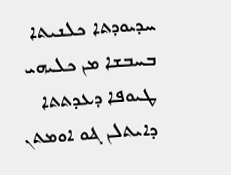ܚܕܝܘܕܬܐ ܟܠܢܝܬܐ ܒܚܒܫܐ ܡܢ ܟܠܝܗܝ ܛܝܘܦܐ ܕܥܕܬܬܐ ܕܐܝܬܠܢ ܔܘ ܐܘܡܬܢ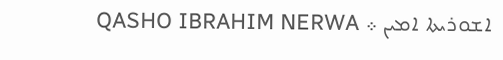ܐܫܘܪܝܬܐ ܐܡܝܢ ܀ QASHO IBRAHIM NERWA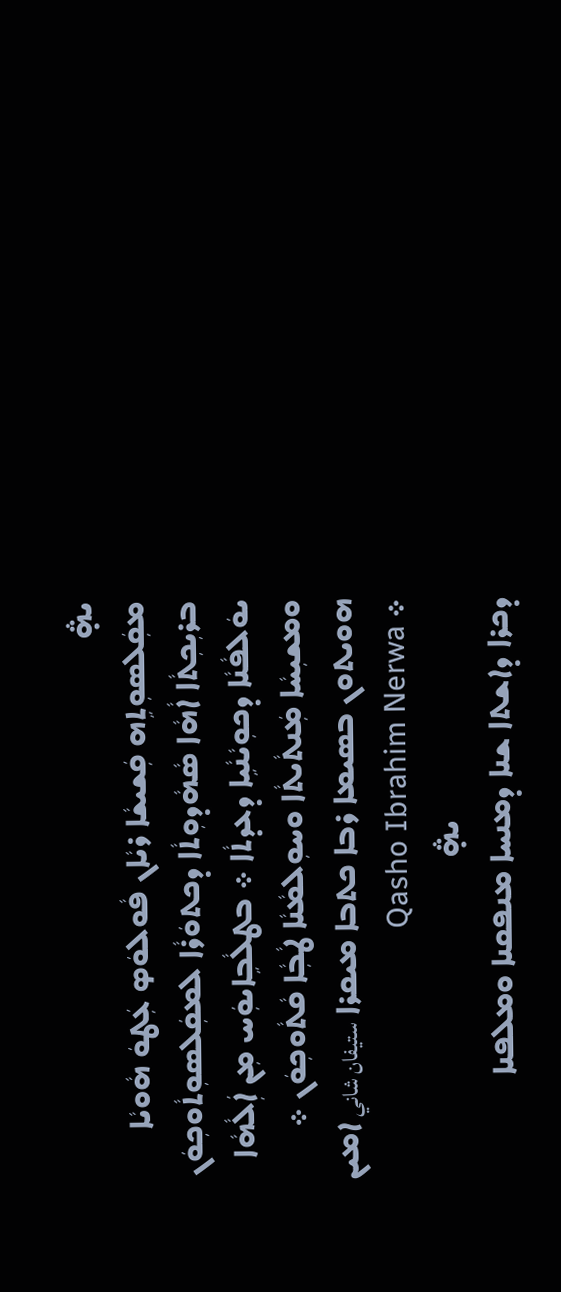ܞ
ܡܩܲܠܤܘܼܬܹܗ ܩܲܫܝܫܵܐ ܪܝܵܐܢ ܦܵܘܠܘܿܤ ܥܲܛܘܿ ܗܵܘܝܵܐ ܒܪܝܼܟܼܬܵܐ ܐܵܗܵܐ ܤܵܗܵܕܘܼܬܵܐ ܕܟܬܘܿܪܵܐ ܠܡܩܲܠܤܘܼܬܵܘܟܼܘܿܢ ܝܘܿܠܦܵܢܵܐ ܕܟܘܼܝܵܢܵܝܹܐ ܕܥܕܬܵܐ ܀ ܒܛܠܵܒܹܐܝܘܲܚ ܡܼܢ ܐܲܠܵܗܵܐ ܘܡܫܝܼܚܵܐ ܡܲܢܬܵܝܬܵܐ ܘܚܘܼܠܡܵܢܵܐ ܛܵܒܼܵܐ ܩܵܬܵܘܟܼܘܿܢ ܀ ܗܘܝܬܘܢ ܒܤܝܡܐ ܪܒܐ ܟܬܒܐ ܡܝܩܪܐ ستيفان شاني ܐܡܝܢ ܀ Qasho Ibrahim Nerwa
                              ܞ
ܕܟܪܐ ܕܐܫܬܐ ܫܢܐ ܕܡܢܚܐ ܡܢܦܩܢܐ ܘܡܠܦܢܐ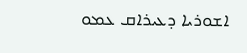ܐܫܘܪܝܐ ܕܥܝܪܐܩ ܥܡܘ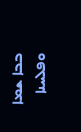ܒܒܐ ܫܡܐ ܘܦܠܚܢܐ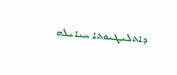ܕܐܬܠܝܛܝܘܬܐ ܚܝܐܝܠܗ